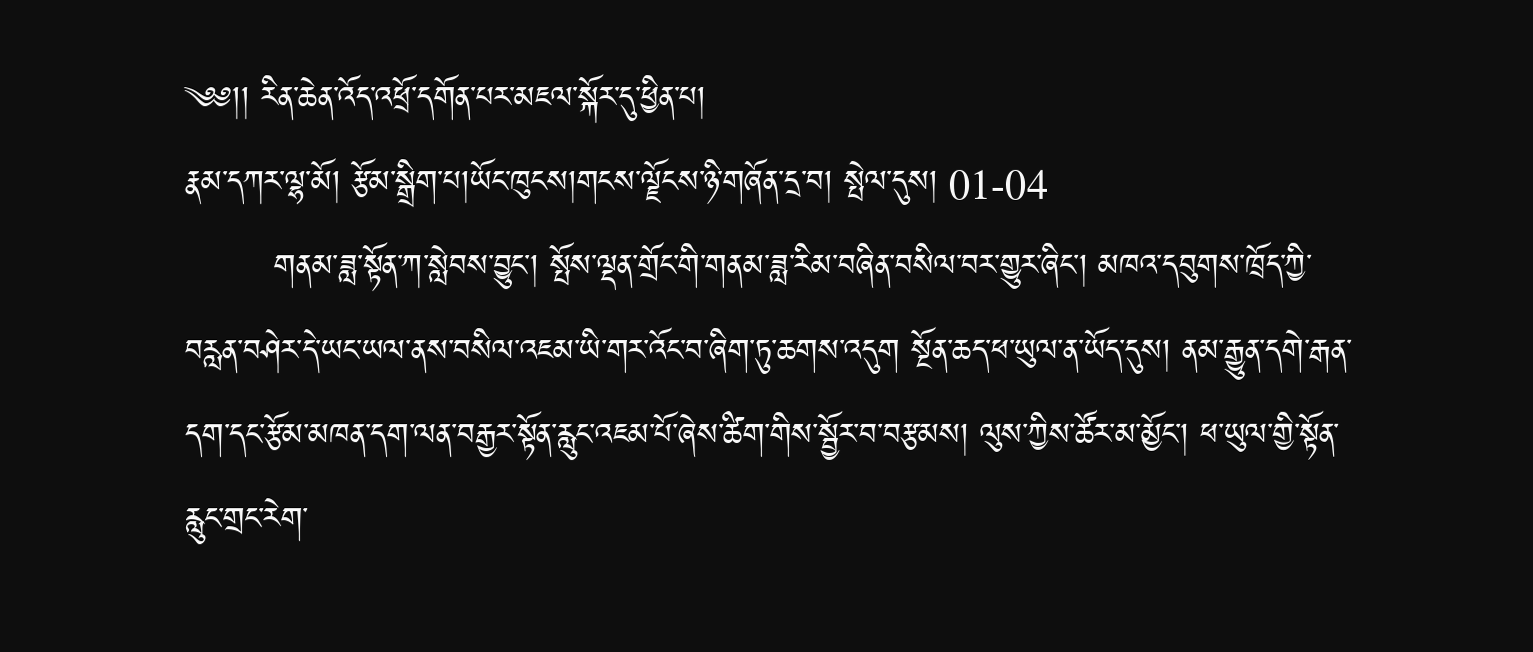༄༅།། རིན་ཆེན་འོད་འཕྲོ་དགོན་པར་མཇལ་སྐོར་དུ་ཕྱིན་པ།
རྣམ་དཀར་ལྷ་མོ། རྩོམ་སྒྲིག་པ།ཡོང་ཁུངས།གངས་ལྗོངས་ཉི་གཞོན་དྲ་བ། སྤེལ་དུས། 01-04
        གནམ་ཟླ་སྟོན་ཀ་སླེབས་བྱུང་། སྤོས་ལྡན་གྲོང་གི་གནམ་ཟླ་རིམ་བཞིན་བསིལ་བར་གྱུར་ཞིང་། མཁའ་དབུགས་ཁྲོད་ཀྱི་བརླན་བཤེར་དེ་ཡང་ཡལ་ནས་བསིལ་འཇམ་ཡི་གར་འོང་བ་ཞིག་ཏུ་ཆགས་འདུག སྔོན་ཆད་ཕ་ཡུལ་ན་ཡོད་དུས། ནམ་རྒྱུན་དགེ་རྒན་དག་དང་རྩོམ་མཁན་དག་ལན་བརྒྱར་སྟོན་རླུང་འཇམ་པོ་ཞེས་ཚིག་གིས་སྦྱོར་བ་བརྩམས། ལུས་ཀྱིས་ཚོར་མ་མྱོང་། ཕ་ཡུལ་གྱི་སྟོན་རླུང་གྲང་རེག་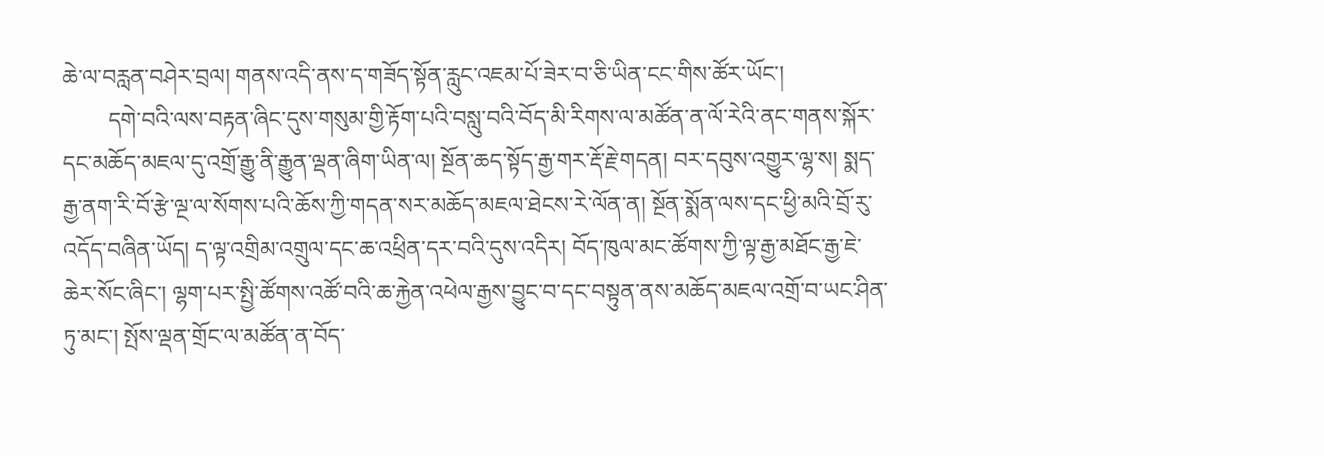ཆེ་ལ་བརླན་བཤེར་བྲལ། གནས་འདི་ནས་ད་གཟོད་སྟོན་རླུང་འཇམ་པོ་ཟེར་བ་ཅི་ཡིན་ངང་གིས་ཚོར་ཡོང་།
        དགེ་བའི་ལས་བརྟན་ཞིང་དུས་གསུམ་གྱི་རྟོག་པའི་བསླུ་བའི་བོད་མི་རིགས་ལ་མཚོན་ན་ལོ་རེའི་ནང་གནས་སྐོར་དང་མཆོད་མཇལ་དུ་འགྲོ་རྒྱུ་ནི་རྒྱུན་ལྡན་ཞིག་ཡིན་ལ། སྔོན་ཆད་སྟོད་རྒྱ་གར་རྡོ་རྗེ་གདན། བར་དབུས་འགྱུར་ལྷ་ས། སྨད་རྒྱ་ནག་རི་བོ་རྩེ་ལྔ་ལ་སོགས་པའི་ཆོས་ཀྱི་གདན་སར་མཆོད་མཇལ་ཐེངས་རེ་ལོན་ན། སྔོན་སྨོན་ལས་དང་ཕྱི་མའི་བྲོ་རུ་འདོད་བཞིན་ཡོད། ད་ལྟ་འགྲིམ་འགྲུལ་དང་ཆ་འཕྲིན་དར་བའི་དུས་འདིར། བོད་ཁུལ་མང་ཚོགས་ཀྱི་ལྟ་རྒྱ་མཐོང་རྒྱ་ཇེ་ཆེར་སོང་ཞིང་། ལྷག་པར་སྤྱི་ཚོགས་འཚོ་བའི་ཆ་རྐྱེན་འཕེལ་རྒྱས་བྱུང་བ་དང་བསྟུན་ནས་མཆོད་མཇལ་འགྲོ་བ་ཡང་ཤིན་ཏུ་མང་། སྤོས་ལྡན་གྲོང་ལ་མཚོན་ན་བོད་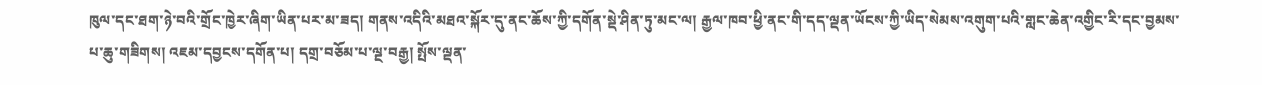ཁུལ་དང་ཐག་ཉེ་བའི་གྲོང་ཁྱེར་ཞིག་ཡིན་པར་མ་ཟད། གནས་འདིའི་མཐའ་སྐོར་དུ་ནང་ཆོས་ཀྱི་དགོན་སྡེ་ཤིན་ཏུ་མང་ལ། རྒྱལ་ཁབ་ཕྱི་ནང་གི་དད་ལྡན་ཡོངས་ཀྱི་ཡིད་སེམས་འགུག་པའི་གླང་ཆེན་འགྱིང་རི་དང་བྱམས་པ་ཆུ་གཟིགས། འཇམ་དབྱངས་དགོན་པ། དགྲ་བཅོམ་པ་ལྔ་བརྒྱ། སྤོས་ལྡན་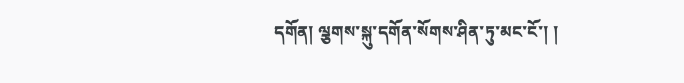དགོན། ལྕགས་སྐུ་དགོན་སོགས་ཤིན་ཏུ་མང་ངོ་། །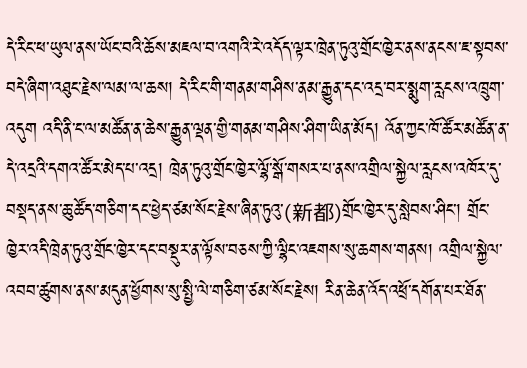དེ་རིང་ཕ་ཡུལ་ནས་ཡོང་བའི་ཆོས་མཇལ་བ་འགའི་རེ་འདོད་ལྟར་ཁྲེན་ཏུའུ་གྲོང་ཁྱེར་ནས་ནངས་ཇ་སྟབས་བདེ་ཞིག་འཐུང་རྗེས་ལམ་ལ་ཆས། དེ་རིང་གི་གནམ་གཤིས་ནམ་རྒྱུན་དང་འདྲ་བར་སྨུག་རླངས་འཁྲུག་འདུག འདི་ནི་ང་ལ་མཚོན་ན་ཆེས་རྒྱུན་ལྡན་གྱི་གནམ་གཤིས་ཤིག་ཡིན་མོད། འོན་ཀྱང་ཁོ་ཚོར་མཚོན་ན་དེ་འདྲའི་དགའ་ཚོར་མེད་པ་འདྲ། ཁྲེན་ཏུའུ་གྲོང་ཁྱེར་ལྷོ་སྒོ་གསར་པ་ནས་འགྲིལ་སྐྱེལ་རླངས་འཁོར་དུ་བསྡད་ནས་ཆུ་ཚོད་གཅིག་དང་ཕྱེད་ཙམ་སོང་རྗེས་ཞིན་ཏུའུ་(新都)གྲོང་ཁྱེར་དུ་སླེབས་ཤིང་། གྲོང་ཁྱེར་འདི་ཁྲེན་ཏུའུ་གྲོང་ཁྱེར་དང་བསྡུར་ན་ལྟོས་བཅས་ཀྱི་ལྷིང་འཇགས་སུ་ཆགས་གནས། འགྲིལ་སྐྱེལ་འབབ་ཚུགས་ནས་མདུན་ཕྱོགས་སུ་སྤྱི་ལེ་གཅིག་ཙམ་སོང་རྗེས། རིན་ཆེན་འོད་འཕྲོ་དགོན་པར་ཐོན་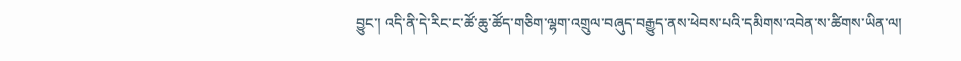བྱུང་། འདི་ནི་དེ་རིང་ང་ཚོ་ཆུ་ཚོད་གཅིག་ལྷག་འགྲུལ་བཞུད་བརྒྱུད་ནས་ཕེབས་པའི་དམིགས་འབེན་ས་ཚིགས་ཡིན་ལ།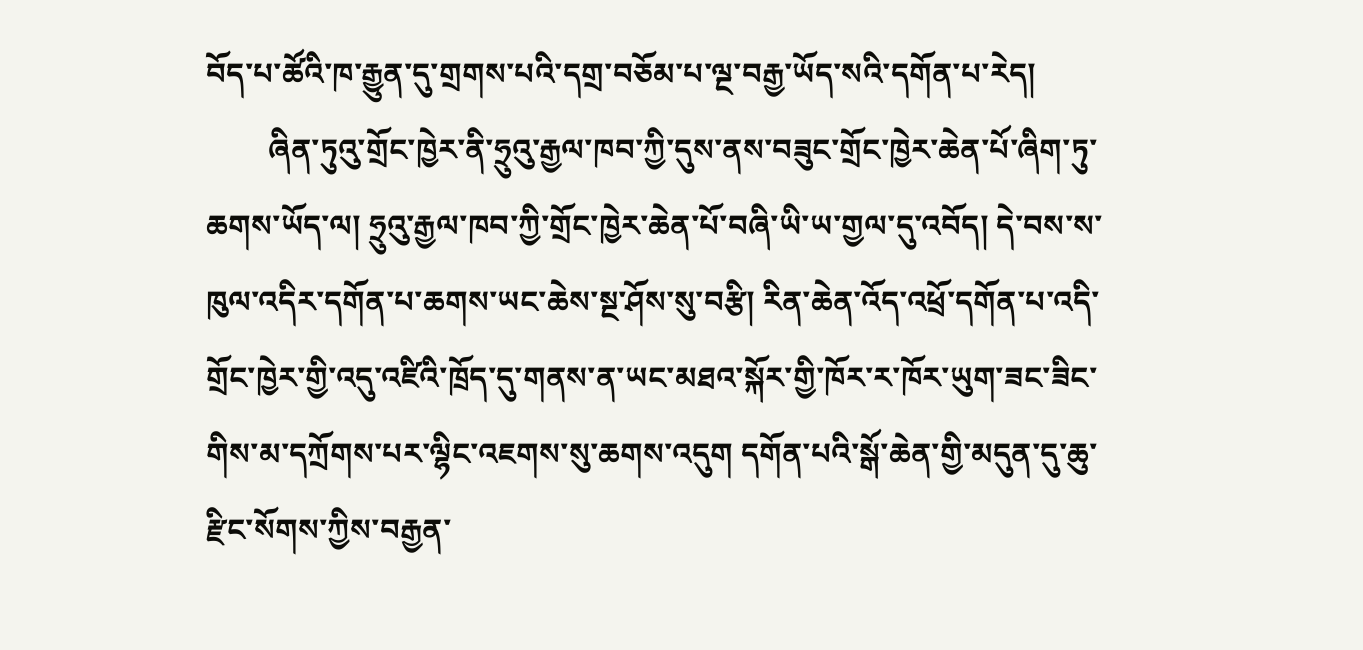བོད་པ་ཚོའི་ཁ་རྒྱུན་དུ་གྲགས་པའི་དགྲ་བཅོམ་པ་ལྔ་བརྒྱ་ཡོད་སའི་དགོན་པ་རེད།
        ཞིན་ཏུའུ་གྲོང་ཁྱེར་ནི་ཧྲུའུ་རྒྱལ་ཁབ་ཀྱི་དུས་ནས་བཟུང་གྲོང་ཁྱེར་ཆེན་པོ་ཞིག་ཏུ་ཆགས་ཡོད་ལ། ཧྲུའུ་རྒྱལ་ཁབ་ཀྱི་གྲོང་ཁྱེར་ཆེན་པོ་བཞི་ཡི་ཡ་གྱལ་དུ་འབོད། དེ་བས་ས་ཁུལ་འདིར་དགོན་པ་ཆགས་ཡང་ཆེས་སྔ་ཤོས་སུ་བརྩི། རིན་ཆེན་འོད་འཕྲོ་དགོན་པ་འདི་གྲོང་ཁྱེར་གྱི་འདུ་འཛིའི་ཁྲོད་དུ་གནས་ན་ཡང་མཐའ་སྐོར་གྱི་ཁོར་ར་ཁོར་ཡུག་ཟང་ཟིང་གིས་མ་དཀྲོགས་པར་ལྷིང་འཇགས་སུ་ཆགས་འདུག དགོན་པའི་སྒོ་ཆེན་གྱི་མདུན་དུ་ཆུ་རྫིང་སོགས་ཀྱིས་བརྒྱན་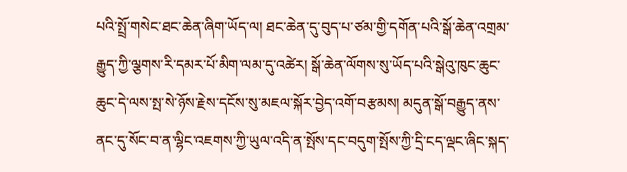པའི་སྤྲོ་གསེང་ཐང་ཆེན་ཞིག་ཡོད་ལ། ཐང་ཆེན་དུ་བུད་པ་ཙམ་གྱི་དགོན་པའི་སྒོ་ཆེན་འགྲམ་རྒྱུད་ཀྱི་ལྕགས་རི་དམར་པོ་མིག་ལམ་དུ་འཚེར། སྒོ་ཆེན་ལོགས་སུ་ཡོད་པའི་སྒེའུ་ཁུང་ཆུང་ཆུང་དེ་ལས་སྤ་སེ་ཉོས་རྗེས་དངོས་སུ་མཇལ་སྐོར་བྱེད་འགོ་བརྩམས། མདུན་སྒོ་བརྒྱུད་ནས་ནང་དུ་སོང་བ་ན་ལྷིང་འཇགས་ཀྱི་ཡུལ་འདི་ན་སྤོས་དང་བདུག་སྤོས་ཀྱི་དྲི་ངད་ལྡང་ཞིང་སྐད་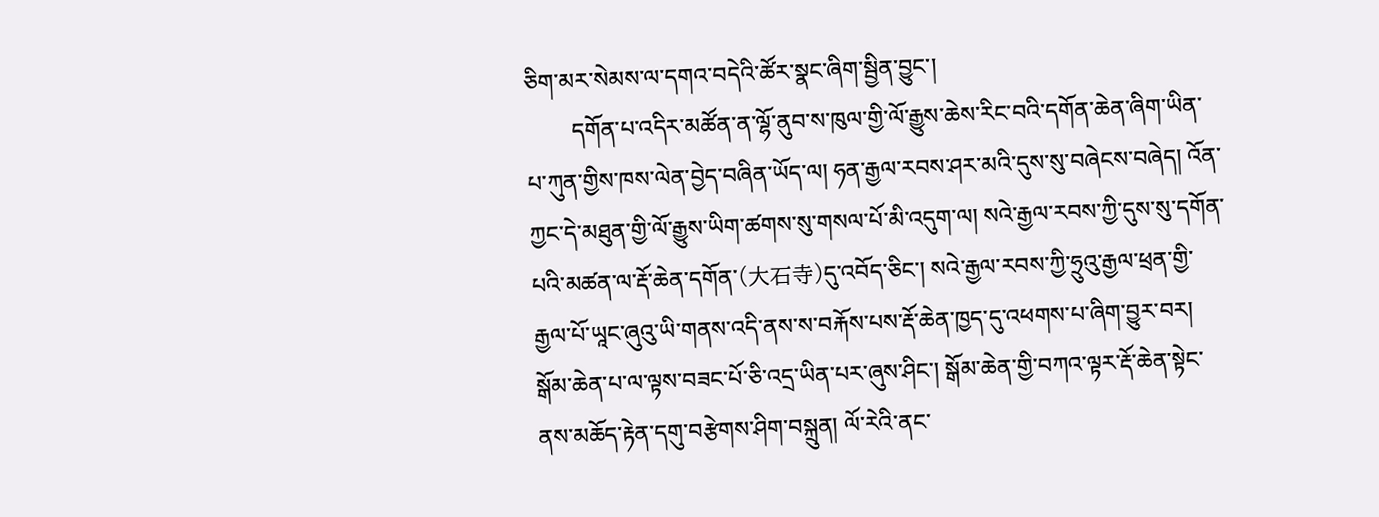ཅིག་མར་སེམས་ལ་དགའ་བདེའི་ཚོར་སྣང་ཞིག་སྦྱིན་བྱུང་།
        དགོན་པ་འདིར་མཚོན་ན་ལྷོ་ནུབ་ས་ཁུལ་གྱི་ལོ་རྒྱུས་ཆེས་རིང་བའི་དགོན་ཆེན་ཞིག་ཡིན་པ་ཀུན་གྱིས་ཁས་ལེན་བྱེད་བཞིན་ཡོད་ལ། ཧན་རྒྱལ་རབས་ཤར་མའི་དུས་སུ་བཞེངས་བཞེད། འོན་ཀྱང་དེ་མཐུན་གྱི་ལོ་རྒྱུས་ཡིག་ཚགས་སུ་གསལ་པོ་མི་འདུག་ལ། སའེ་རྒྱལ་རབས་ཀྱི་དུས་སུ་དགོན་པའི་མཚན་ལ་རྡོ་ཆེན་དགོན་(大石寺)དུ་འབོད་ཅིང་། སའེ་རྒྱལ་རབས་ཀྱི་ཧྲུའུ་རྒྱལ་ཕྲན་གྱི་རྒྱལ་པོ་ཡཱང་ཞུའུ་ཡི་གནས་འདི་ནས་ས་བརྐོས་པས་རྡོ་ཆེན་ཁྱད་དུ་འཕགས་པ་ཞིག་བྱུར་བར། སྒོམ་ཆེན་པ་ལ་ལྟས་བཟང་པོ་ཅི་འདྲ་ཡིན་པར་ཞུས་ཤིང་། སྒོམ་ཆེན་གྱི་བཀའ་ལྟར་རྡོ་ཆེན་སྟེང་ནས་མཆོད་རྟེན་དགུ་བརྩེགས་ཤིག་བསྐྲུན། ལོ་རེའི་ནང་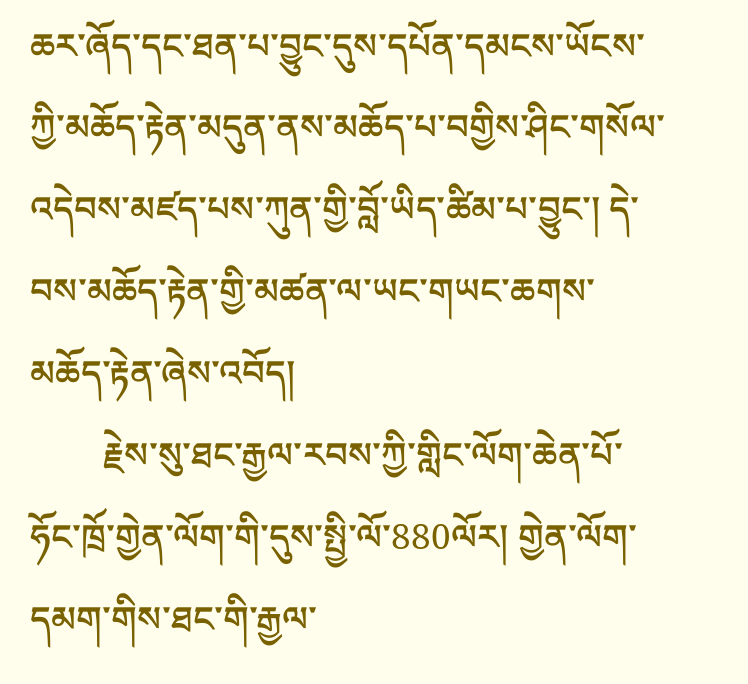ཆར་ཞོད་དང་ཐན་པ་བྱུང་དུས་དཔོན་དམངས་ཡོངས་ཀྱི་མཆོད་རྟེན་མདུན་ནས་མཆོད་པ་བགྱིས་ཤིང་གསོལ་འདེབས་མཛད་པས་ཀུན་གྱི་བློ་ཡིད་ཚིམ་པ་བྱུང་། དེ་བས་མཆོད་རྟེན་གྱི་མཚན་ལ་ཡང་གཡང་ཆགས་མཆོད་རྟེན་ཞེས་འབོད།
        རྗེས་སུ་ཐང་རྒྱལ་རབས་ཀྱི་གླིང་ལོག་ཆེན་པོ་ཧོང་ཁྲོ་གྱེན་ལོག་གི་དུས་སྤྱི་ལོ་880ལོར། གྱེན་ལོག་དམག་གིས་ཐང་གི་རྒྱལ་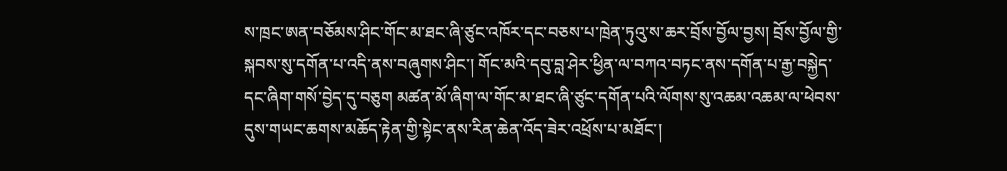ས་ཁྲང་ཨན་བཅོམས་ཤིང་གོང་མ་ཐང་ཞི་ཙུང་འཁོར་དང་བཅས་པ་ཁྲེན་ཏུའུ་ས་ཆར་བྲོས་བྱོལ་བྱས། བྲོས་བྱོལ་གྱི་སྐབས་སུ་དགོན་པ་འདི་ནས་བཞུགས་ཤིང་། གོང་མའི་དབུ་བླ་ཤེར་ཕྱིན་ལ་བཀའ་བཏང་ནས་དགོན་པ་རྒྱ་བསྐྱེད་དང་ཞིག་གསོ་བྱེད་དུ་བཅུག མཚན་མོ་ཞིག་ལ་གོང་མ་ཐང་ཞི་ཙུང་དགོན་པའི་ལོགས་སུ་འཆམ་འཆམ་ལ་ཕེབས་དུས་གཡང་ཆགས་མཆོད་རྟེན་གྱི་སྟེང་ནས་རིན་ཆེན་འོད་ཟེར་འཕྲོས་པ་མཐོང་།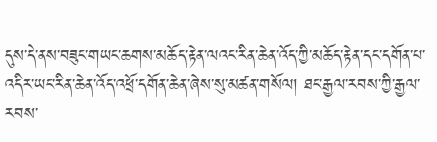དུས་དེ་ནས་བཟུང་གཡང་ཆགས་མཆོད་རྟེན་ལའང་རིན་ཆེན་འོད་ཀྱི་མཆོད་རྟེན་དང་དགོན་པ་འདིར་ཡང་རིན་ཆེན་འོད་འཕྲོ་དགོན་ཆེན་ཞེས་སུ་མཚན་གསོལ། ཐང་རྒྱལ་རབས་ཀྱི་རྒྱལ་རབས་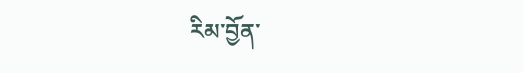རིམ་བྱོན་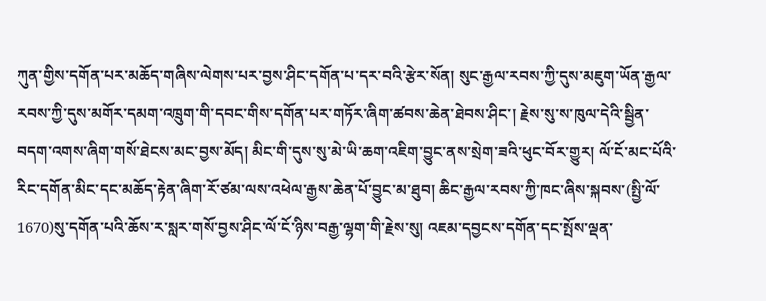ཀུན་གྱིས་དགོན་པར་མཆོད་གཞིས་ལེགས་པར་བྱས་ཤིང་དགོན་པ་དར་བའི་རྩེར་སོན། སུང་རྒྱལ་རབས་ཀྱི་དུས་མཇུག་ཡོན་རྒྱལ་རབས་ཀྱི་དུས་མགོར་དམག་འཁྲུག་གི་དབང་གིས་དགོན་པར་གཏོར་ཞིག་ཚབས་ཆེན་ཐེབས་ཤིང་། རྗེས་སུ་ས་ཁུལ་དེའི་སྦྱིན་བདག་འགས་ཞིག་གསོ་ཐེངས་མང་བྱས་མོད། མིང་གི་དུས་སུ་མེ་ཡི་ཆག་འཇིག་བྱུང་ནས་སྲེག་ཟའི་ཕུང་བོར་གྱུར། ལོ་ངོ་མང་པོའི་རིང་དགོན་མིང་དང་མཆོད་རྟེན་ཞིག་རོ་ཙམ་ལས་འཕེལ་རྒྱས་ཆེན་པོ་བྱུང་མ་ཐུབ། ཆིང་རྒྱལ་རབས་ཀྱི་ཁང་ཞིས་སྐབས་(སྤྱི་ལོ་1670)སུ་དགོན་པའི་ཆོས་ར་སླར་གསོ་བྱས་ཤིང་ལོ་ངོ་ཉིས་བརྒྱ་ལྷག་གི་རྗེས་སུ། འཇམ་དབྱངས་དགོན་དང་སྤོས་ལྡན་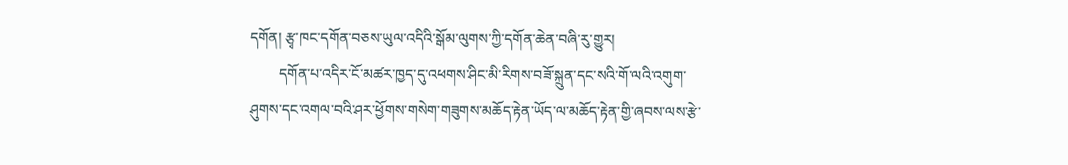དགོན། རྩྭ་ཁང་དགོན་བཅས་ཡུལ་འདིའི་སྒོམ་ལུགས་ཀྱི་དགོན་ཆེན་བཞི་རུ་གྱུར།
        དགོན་པ་འདིར་ངོ་མཚར་ཁྱད་དུ་འཕགས་ཤིང་མི་རིགས་བཟོ་སྐྲུན་དང་སའི་གོ་ལའི་འགུག་ཤུགས་དང་འགལ་བའི་ཤར་ཕྱོགས་གསེག་གཟུགས་མཆོད་རྟེན་ཡོད་ལ་མཆོད་རྟེན་གྱི་ཞབས་ལས་རྩེ་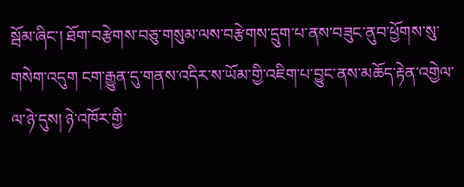སྦོམ་ཞིང་། ཐོག་བརྩེགས་བཅུ་གསུམ་ལས་བརྩེགས་དྲུག་པ་ནས་བཟུང་ནུབ་ཕྱོགས་སུ་གསེག་འདུག ངག་རྒྱུན་དུ་གནས་འདིར་ས་ཡོམ་གྱི་འཇིག་པ་བྱུང་ནས་མཆོད་རྟེན་འགྱེལ་ལ་ཉེ་དུས། ཉེ་འཁོར་གྱི་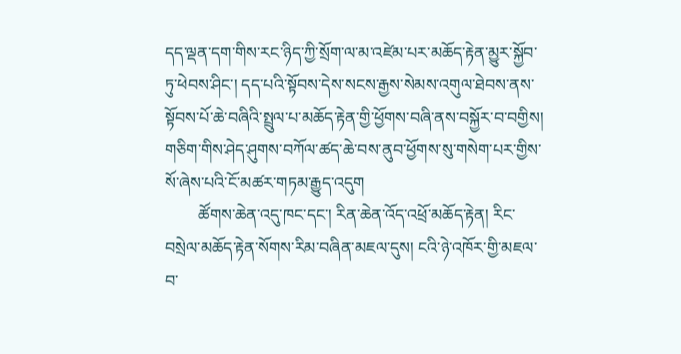དད་ལྡན་དག་གིས་རང་ཉིད་ཀྱི་སྲོག་ལ་མ་འཛེམ་པར་མཆོད་རྟེན་མྱུར་སྐྱོབ་ཏུ་ཕེབས་ཤིང་། དད་པའི་སྟོབས་དེས་སངས་རྒྱས་སེམས་འགུལ་ཐེབས་ནས་སྟོབས་པོ་ཆེ་བཞིའི་སྤྲུལ་པ་མཆོད་རྟེན་གྱི་ཕྱོགས་བཞི་ནས་བསྐྱོར་བ་བགྱིས། གཅིག་གིས་ཤེད་ཤུགས་བཀོལ་ཚད་ཆེ་བས་ནུབ་ཕྱོགས་སུ་གསེག་པར་གྱིས་སོ་ཞེས་པའི་ངོ་མཚར་གཏམ་རྒྱུད་འདུག
        ཚོགས་ཆེན་འདུ་ཁང་དང་། རིན་ཆེན་འོད་འཕྲོ་མཆོད་རྟེན། རིང་བསྲེལ་མཆོད་རྟེན་སོགས་རིམ་བཞིན་མཇལ་དུས། ངའི་ཉེ་འཁོར་གྱི་མཇལ་བ་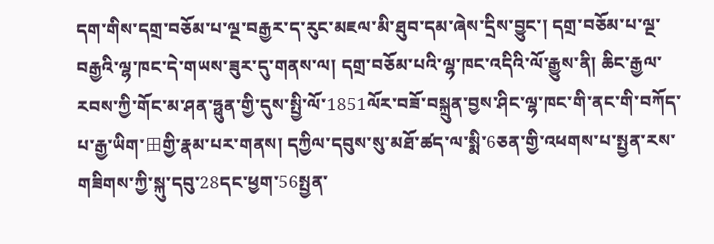དག་གིས་དགྲ་བཅོམ་པ་ལྔ་བརྒྱར་ད་རུང་མཇལ་མི་ཐུབ་དམ་ཞེས་དྲིས་བྱུང་། དགྲ་བཅོམ་པ་ལྔ་བརྒྱའི་ལྷ་ཁང་དེ་གཡས་ཟུར་དུ་གནས་ལ། དགྲ་བཅོམ་པའི་ལྷ་ཁང་འདིའི་ལོ་རྒྱུས་ནི། ཆིང་རྒྱལ་རབས་ཀྱི་གོང་མ་ཤན་ཧྥུན་གྱི་དུས་སྤྱི་ལོ་1851ལོར་བཟོ་བསྐྲུན་བྱས་ཤིང་ལྷ་ཁང་གི་ནང་གི་བཀོད་པ་རྒྱ་ཡིག་田གྱི་རྣམ་པར་གནས། དཀྱིལ་དབུས་སུ་མཐོ་ཚད་ལ་སྨི་6ཅན་གྱི་འཕགས་པ་སྤྱན་རས་གཟིགས་ཀྱི་སྐུ་དབུ་28དང་ཕྱག་56སྤྱན་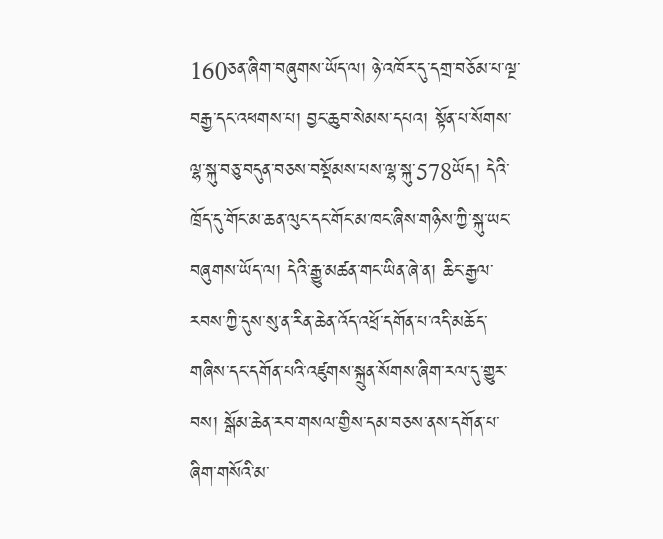160ཅན་ཞིག་བཞུགས་ཡོད་ལ། ཉེ་འཁོར་དུ་དགྲ་བཅོམ་པ་ལྔ་བརྒྱ་དང་འཕགས་པ། བྱང་ཆུབ་སེམས་དཔའ། སྟོན་པ་སོགས་ལྷ་སྐུ་བཅུ་བདུན་བཅས་བསྡོམས་པས་ལྷ་སྐུ་578ཡོད། དེའི་ཁྲོད་དུ་གོང་མ་ཆན་ལུང་དང་གོང་མ་ཁང་ཞིས་གཉིས་ཀྱི་སྐུ་ཡང་བཞུགས་ཡོད་ལ། དེའི་རྒྱུ་མཚན་གང་ཡིན་ཞེ་ན། ཆིང་རྒྱལ་རབས་ཀྱི་དུས་སུ་ན་རིན་ཆེན་འོད་འཕྲོ་དགོན་པ་འདི་མཆོད་གཞིས་དང་དགོན་པའི་འཛུགས་སྐྲུན་སོགས་ཞིག་རལ་དུ་གྱུར་བས། སྒོམ་ཆེན་རབ་གསལ་གྱིས་དམ་བཅས་ནས་དགོན་པ་ཞིག་གསོའི་མ་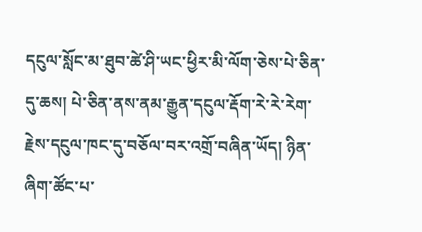དངུལ་སློང་མ་ཐུབ་ཚེ་ཤི་ཡང་ཕྱིར་མི་ལོག་ཅེས་པེ་ཅིན་དུ་ཆས། པེ་ཅིན་ནས་ནམ་རྒྱུན་དངུལ་རྡོག་རེ་རེ་རེག་རྗེས་དངུལ་ཁང་དུ་བཅོལ་བར་འགྲོ་བཞིན་ཡོད། ཉིན་ཞིག་ཚོང་པ་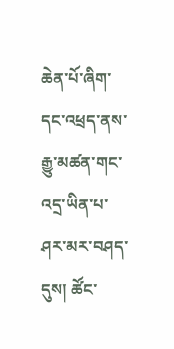ཆེན་པོ་ཞིག་དང་འཕྲད་ནས་རྒྱུ་མཚན་གང་འདྲ་ཡིན་པ་ཤར་མར་བཤད་དུས། ཚོང་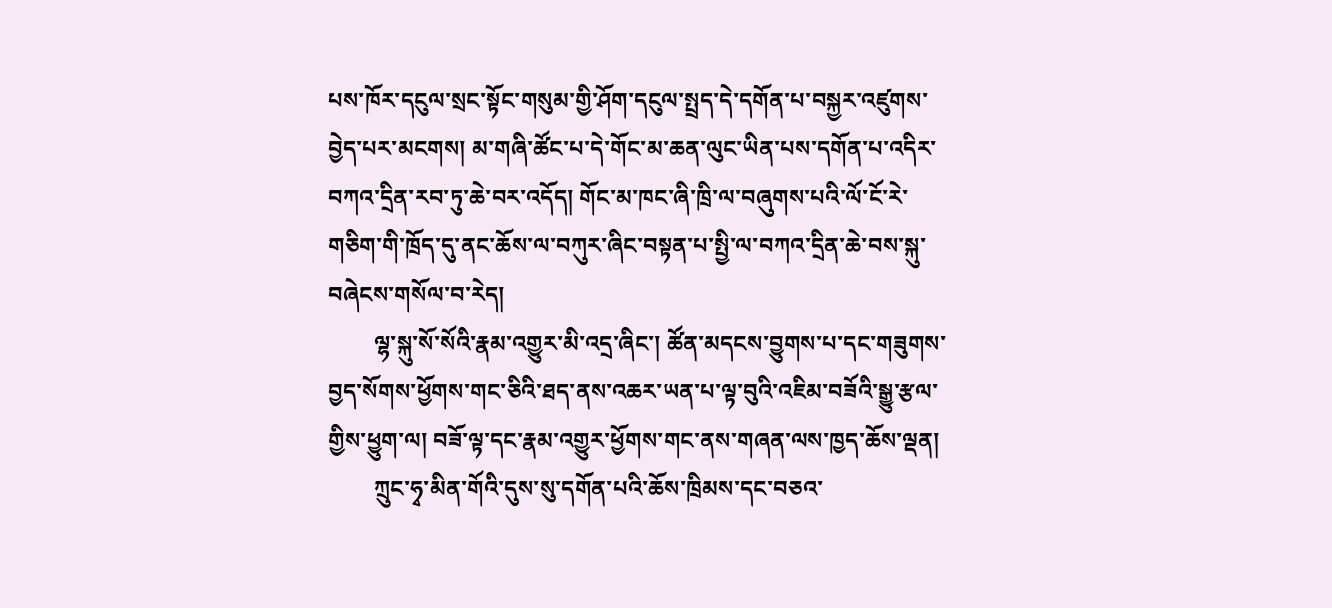པས་ཁོར་དངུལ་སྲང་སྟོང་གསུམ་གྱི་ཤོག་དངུལ་སྤྲད་དེ་དགོན་པ་བསྐྱར་འཛུགས་བྱེད་པར་མངགས། མ་གཞི་ཚོང་པ་དེ་གོང་མ་ཆན་ལུང་ཡིན་པས་དགོན་པ་འདིར་བཀའ་དྲིན་རབ་ཏུ་ཆེ་བར་འདོད། གོང་མ་ཁང་ཞི་ཁྲི་ལ་བཞུགས་པའི་ལོ་ངོ་རེ་གཅིག་གི་ཁྲོད་དུ་ནང་ཆོས་ལ་བཀུར་ཞིང་བསྟན་པ་སྤྱི་ལ་བཀའ་དྲིན་ཆེ་བས་སྐུ་བཞེངས་གསོལ་བ་རེད།
        ལྷ་སྐུ་སོ་སོའི་རྣམ་འགྱུར་མི་འདྲ་ཞིང་། ཚོན་མདངས་བྱུགས་པ་དང་གཟུགས་བྱད་སོགས་ཕྱོགས་གང་ཅིའི་ཐད་ནས་འཆར་ཡན་པ་ལྟ་བུའི་འཇིམ་བཟོའི་སྒྱུ་རྩལ་གྱིས་ཕྱུག་ལ། བཟོ་ལྟ་དང་རྣམ་འགྱུར་ཕྱོགས་གང་ནས་གཞན་ལས་ཁྱད་ཆོས་ལྡན།
        ཀྲུང་ཧྭ་མིན་གོའི་དུས་སུ་དགོན་པའི་ཆོས་ཁྲིམས་དང་བཅའ་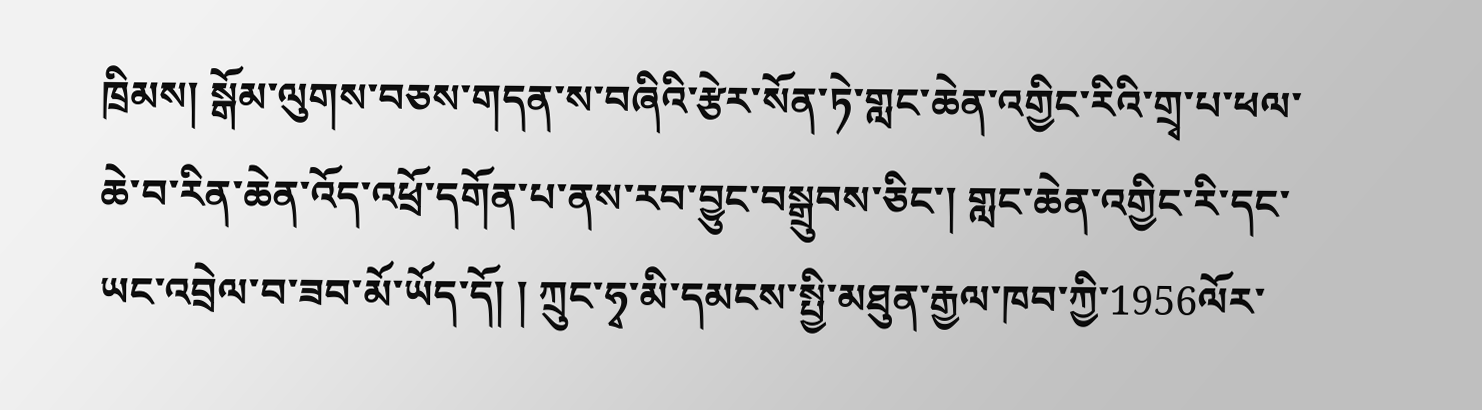ཁྲིམས། སྒོམ་ལུགས་བཅས་གདན་ས་བཞིའི་རྩེར་སོན་ཏེ་གླང་ཆེན་འགྱིང་རིའི་གྲྭ་པ་ཕལ་ཆེ་བ་རིན་ཆེན་འོད་འཕྲོ་དགོན་པ་ནས་རབ་བྱུང་བསྒྲུབས་ཅིང་། གླང་ཆེན་འགྱིང་རི་དང་ཡང་འབྲེལ་བ་ཟབ་མོ་ཡོད་དོ། ། ཀྲུང་ཧྭ་མི་དམངས་སྤྱི་མཐུན་རྒྱལ་ཁབ་ཀྱི་1956ལོར་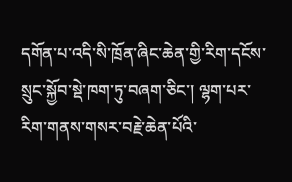དགོན་པ་འདི་སི་ཁྲོན་ཞིང་ཆེན་གྱི་རིག་དངོས་སྲུང་སྐྱོབ་སྡེ་ཁག་ཏུ་བཞག་ཅིང་། ལྷག་པར་རིག་གནས་གསར་བརྗེ་ཆེན་པོའི་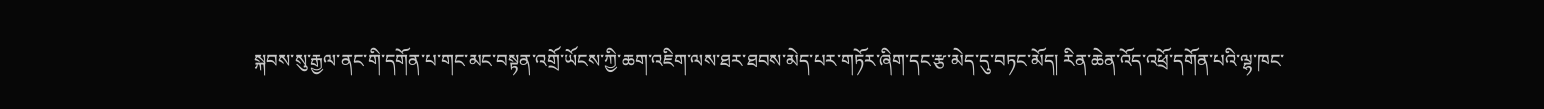སྐབས་སུ་རྒྱལ་ནང་གི་དགོན་པ་གང་མང་བསྟན་འགྲོ་ཡོངས་ཀྱི་ཆག་འཇིག་ལས་ཐར་ཐབས་མེད་པར་གཏོར་ཞིག་དང་རྩ་མེད་དུ་བཏང་མོད། རིན་ཆེན་འོད་འཕྲོ་དགོན་པའི་ལྷ་ཁང་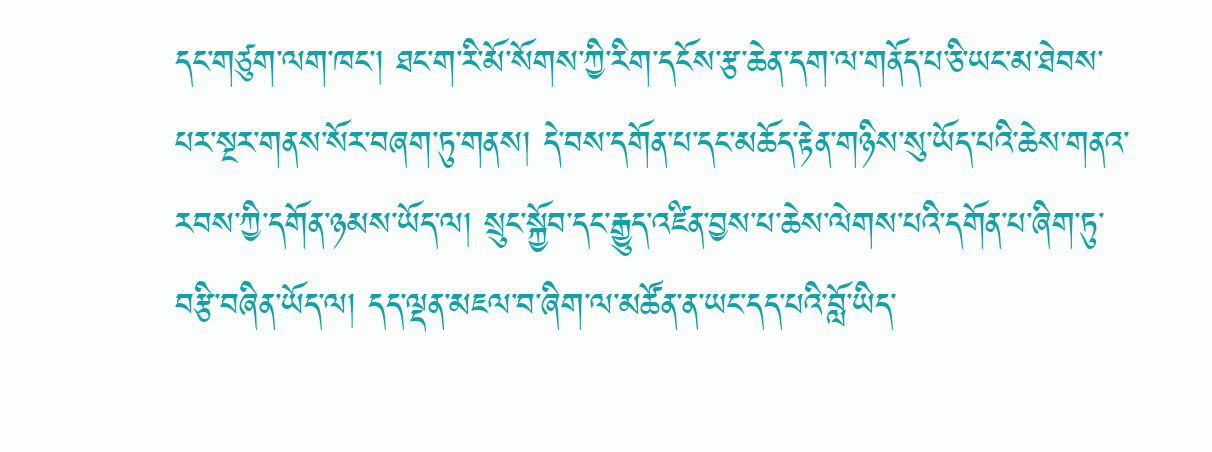དང་གཙུག་ལག་ཁང་། ཐང་ག་རི་མོ་སོགས་ཀྱི་རིག་དངོས་རྩ་ཆེན་དག་ལ་གནོད་པ་ཅི་ཡང་མ་ཐེབས་པར་སྔར་གནས་སོར་བཞག་ཏུ་གནས། དེ་བས་དགོན་པ་དང་མཆོད་རྟེན་གཉིས་སུ་ཡོད་པའི་ཆེས་གནའ་རབས་ཀྱི་དགོན་ཉམས་ཡོད་ལ། སྲུང་སྐྱོབ་དང་རྒྱུད་འཛིན་བྱས་པ་ཆེས་ལེགས་པའི་དགོན་པ་ཞིག་ཏུ་བརྩི་བཞིན་ཡོད་ལ། དད་ལྡན་མཇལ་བ་ཞིག་ལ་མཚོན་ན་ཡང་དད་པའི་བློ་ཡིད་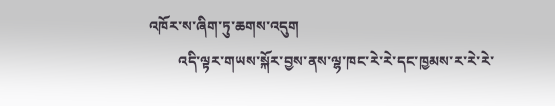འཁོར་ས་ཞིག་ཏུ་ཆགས་འདུག
        འདི་ལྟར་གཡས་སྐོར་བྱས་ནས་ལྷ་ཁང་རེ་རེ་དང་ཁྱམས་ར་རེ་རེ་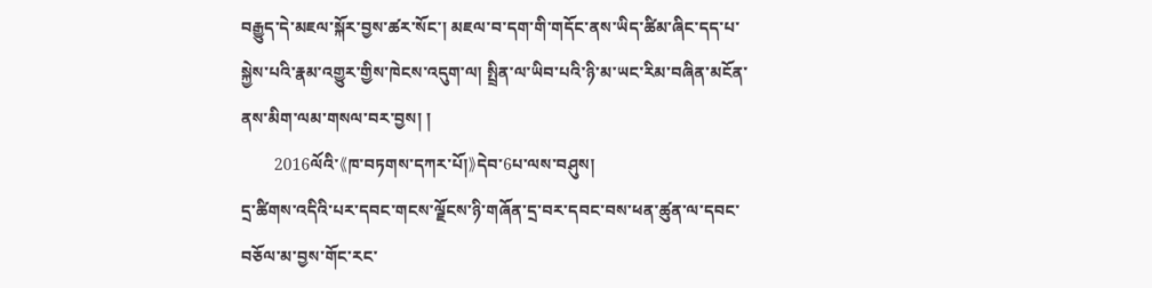བརྒྱུད་དེ་མཇལ་སྐོར་བྱས་ཚར་སོང་། མཇལ་བ་དག་གི་གདོང་ནས་ཡིད་ཚིམ་ཞིང་དད་པ་སྐྱེས་པའི་རྣམ་འགྱུར་གྱིས་ཁེངས་འདུག་ལ། སྤྲིན་ལ་ཡིབ་པའི་ཉི་མ་ཡང་རིམ་བཞིན་མངོན་ནས་མིག་ལམ་གསལ་བར་བྱས། །
        2016ལོའི་《ཁ་བཏགས་དཀར་པོ།》དེབ་6པ་ལས་བཤུས།
དྲ་ཚིགས་འདིའི་པར་དབང་གངས་ལྗོངས་ཉི་གཞོན་དྲ་བར་དབང་བས་ཕན་ཚུན་ལ་དབང་བཅོལ་མ་བྱས་གོང་རང་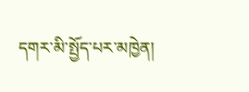དགར་མི་སྤྱོད་པར་མཁྱེན།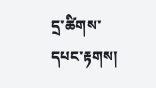དྲ་ཚིགས་དཔང་རྟགས།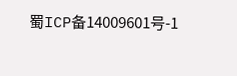蜀ICP备14009601号-1